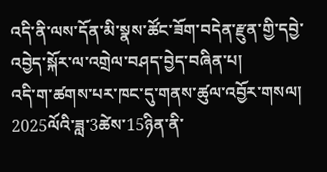འདི་ནི་ལས་དོན་མི་སྣས་ཚོང་ཟོག་བདེན་རྫུན་གྱི་དབྱེ་འབྱེད་སྐོར་ལ་འགྲེལ་བཤད་བྱེད་བཞིན་པ།
འདི་ག་ཚགས་པར་ཁང་དུ་གནས་ཚུལ་འབྱོར་གསལ། 2025ལོའི་ཟླ་3ཚེས་15ཉིན་ནི་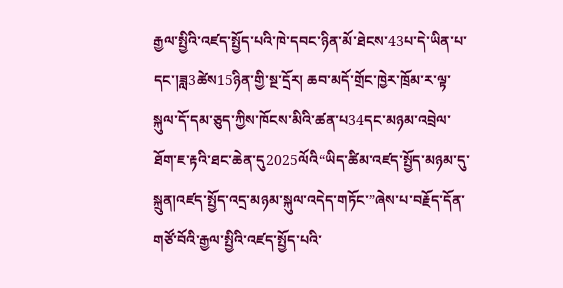རྒྱལ་སྤྱིའི་འཛད་སྤྱོད་པའི་ཁེ་དབང་ཉིན་མོ་ཐེངས་43པ་དེ་ཡིན་པ་དང་།ཟླ3ཚེས15ཉིན་གྱི་སྔ་དྲོར། ཆབ་མདོ་གྲོང་ཁྱེར་ཁྲོམ་ར་ལྟ་སྐུལ་དོ་དམ་ཅུད་ཀྱིས་ཁོངས་མིའི་ཚན་པ34དང་མཉམ་འབྲེལ་ཐོག་ཇ་རྟའི་ཐང་ཆེན་དུ2025ལོའི“ཡིད་ཚིམ་འཛད་སྤྱོད་མཉམ་དུ་སྐྲུན།འཛད་སྤྱོད་འདྲ་མཉམ་སྐུལ་འདེད་གཏོང་”ཞེས་པ་བརྗོད་དོན་གཙོ་བོའི་རྒྱལ་སྤྱིའི་འཛད་སྤྱོད་པའི་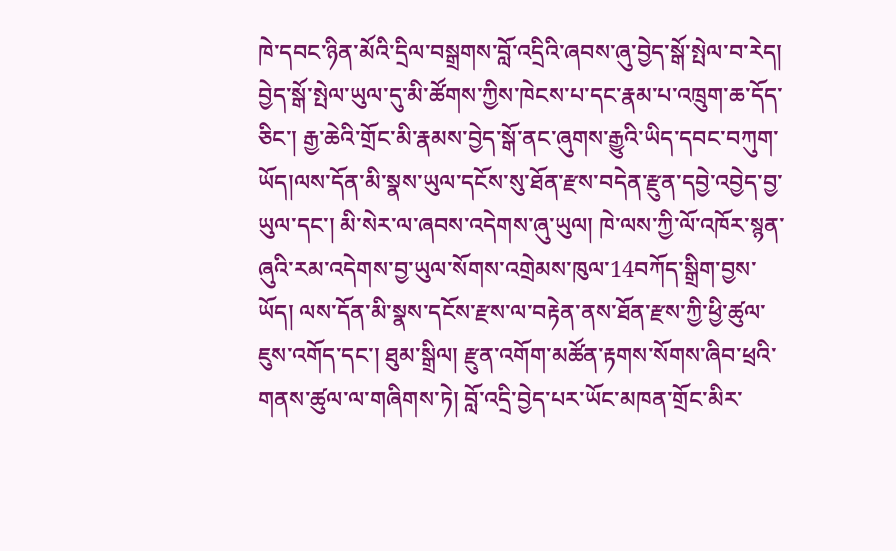ཁེ་དབང་ཉིན་མོའི་དྲིལ་བསྒྲགས་བློ་འདྲིའི་ཞབས་ཞུ་བྱེད་སྒོ་སྤེལ་བ་རེད།
བྱེད་སྒོ་སྤེལ་ཡུལ་དུ་མི་ཚོགས་ཀྱིས་ཁེངས་པ་དང་རྣམ་པ་འཁྲུག་ཆ་དོད་ཅིང་། རྒྱ་ཆེའི་གྲོང་མི་རྣམས་བྱེད་སྒོ་ནང་ཞུགས་རྒྱུའི་ཡིད་དབང་བཀུག་ཡོད།ལས་དོན་མི་སྣས་ཡུལ་དངོས་སུ་ཐོན་རྫས་བདེན་རྫུན་དབྱེ་འབྱེད་བྱ་ཡུལ་དང་། མི་སེར་ལ་ཞབས་འདེགས་ཞུ་ཡུལ། ཁེ་ལས་ཀྱི་ལོ་འཁོར་སྙན་ཞུའི་རམ་འདེགས་བྱ་ཡུལ་སོགས་འགྲེམས་ཁུལ་14བཀོད་སྒྲིག་བྱས་ཡོད། ལས་དོན་མི་སྣས་དངོས་རྫས་ལ་བརྟེན་ནས་ཐོན་རྫས་ཀྱི་ཕྱི་ཚུལ་ཇུས་འགོད་དང་། ཐུམ་སྒྲིལ། རྫུན་འགོག་མཚོན་རྟགས་སོགས་ཞིབ་ཕྲའི་གནས་ཚུལ་ལ་གཞིགས་ཏེ། བློ་འདྲི་བྱེད་པར་ཡོང་མཁན་གྲོང་མིར་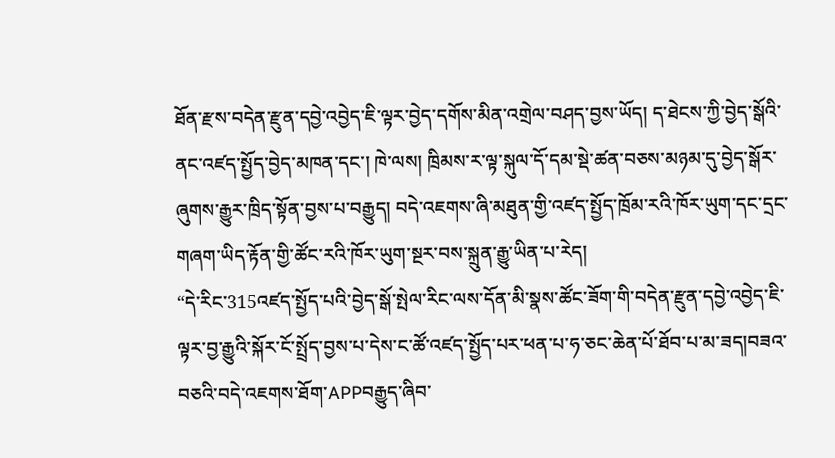ཐོན་རྫས་བདེན་རྫུན་དབྱེ་འབྱེད་ཇི་ལྟར་བྱེད་དགོས་མིན་འགྲེལ་བཤད་བྱས་ཡོད། ད་ཐེངས་ཀྱི་བྱེད་སྒོའི་ནང་འཛད་སྤྱོད་བྱེད་མཁན་དང་། ཁེ་ལས། ཁྲིམས་ར་ལྟ་སྐུལ་དོ་དམ་སྡེ་ཚན་བཅས་མཉམ་དུ་བྱེད་སྒོར་ཞུགས་རྒྱུར་ཁྲིད་སྟོན་བྱས་པ་བརྒྱུད། བདེ་འཇགས་ཞི་མཐུན་གྱི་འཛད་སྤྱོད་ཁྲོམ་རའི་ཁོར་ཡུག་དང་དྲང་གཞག་ཡིད་རྟོན་གྱི་ཚོང་རའི་ཁོར་ཡུག་སྔར་བས་སྐྲུན་རྒྱུ་ཡིན་པ་རེད།
“དེ་རིང་315འཛད་སྤྱོད་པའི་བྱེད་སྒོ་སྤེལ་རིང་ལས་དོན་མི་སྣས་ཚོང་ཟོག་གི་བདེན་རྫུན་དབྱེ་འབྱེད་ཇི་ལྟར་བྱ་རྒྱུའི་སྐོར་ངོ་སྤྲོད་བྱས་པ་དེས་ང་ཚོ་འཛད་སྤྱོད་པར་ཕན་པ་ཧ་ཅང་ཆེན་པོ་ཐོབ་པ་མ་ཟད།བཟའ་བཅའི་བདེ་འཇགས་ཐོག་APPབརྒྱུད་ཞིབ་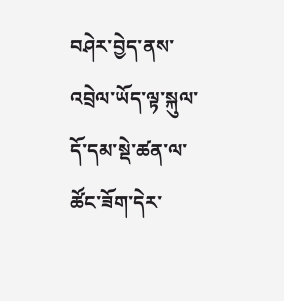བཤེར་བྱེད་ནས་འབྲེལ་ཡོད་ལྟ་སྐུལ་དོ་དམ་སྡེ་ཚན་ལ་ཚོང་ཟོག་དེར་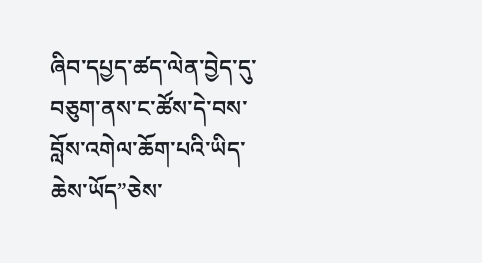ཞིབ་དཔྱད་ཚད་ལེན་བྱེད་དུ་བཅུག་ནས་ང་ཚོས་དེ་བས་བློས་འགེལ་ཆོག་པའི་ཡིད་ཆེས་ཡོད”ཅེས་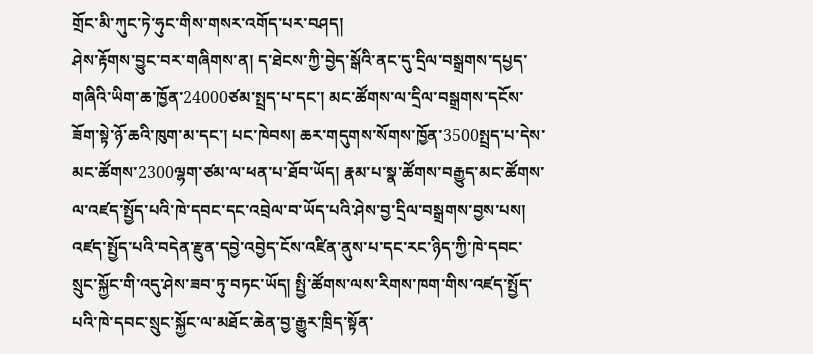གྲོང་མི་ཀུང་ཏེ་ཧུང་གིས་གསར་འགོད་པར་བཤད།
ཤེས་རྟོགས་བྱུང་བར་གཞིགས་ན། ད་ཐེངས་ཀྱི་བྱེད་སྒོའི་ནང་དུ་དྲིལ་བསྒྲགས་དཔྱད་གཞིའི་ཡིག་ཆ་ཁྱོན་24000ཙམ་སྤྲད་པ་དང་། མང་ཚོགས་ལ་དྲིལ་བསྒྲགས་དངོས་ཟོག་སྟེ་ཉོ་ཆའི་ཁུག་མ་དང་། པང་ཁེབས། ཆར་གདུགས་སོགས་ཁྱོན་3500སྤྲད་པ་དེས་མང་ཚོགས་2300ལྷག་ཙམ་ལ་ཕན་པ་ཐོབ་ཡོད། རྣམ་པ་སྣ་ཚོགས་བརྒྱུད་མང་ཚོགས་ལ་འཛད་སྤྱོད་པའི་ཁེ་དབང་དང་འབྲེལ་བ་ཡོད་པའི་ཤེས་བྱ་དྲིལ་བསྒྲགས་བྱས་པས། འཛད་སྤྱོད་པའི་བདེན་རྫུན་དབྱེ་འབྱེད་ངོས་འཛིན་ནུས་པ་དང་རང་ཉིད་ཀྱི་ཁེ་དབང་སྲུང་སྐྱོང་གི་འདུ་ཤེས་ཟབ་ཏུ་བཏང་ཡོད། སྤྱི་ཚོགས་ལས་རིགས་ཁག་གིས་འཛད་སྤྱོད་པའི་ཁེ་དབང་སྲུང་སྐྱོང་ལ་མཐོང་ཆེན་བྱ་རྒྱུར་ཁྲིད་སྟོན་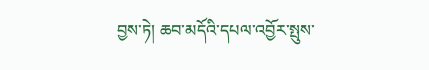བྱས་ཏེ། ཆབ་མདོའི་དཔལ་འབྱོར་སྤུས་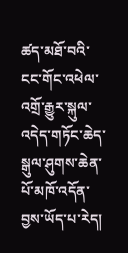ཚད་མཐོ་བའི་ངང་གོང་འཕེལ་འགྲོ་རྒྱུར་སྐུལ་འདེད་གཏོང་ཆེད་སྒུལ་ཤུགས་ཆེན་པོ་མཁོ་འདོན་བྱས་ཡོད་པ་རེད།